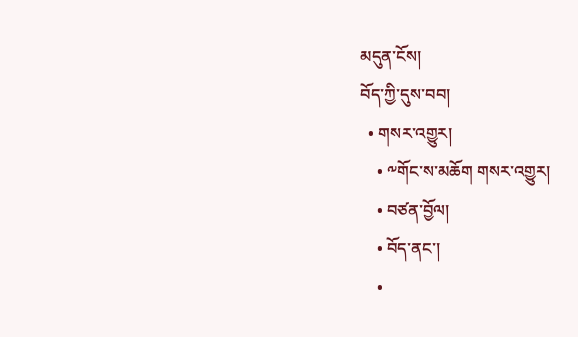མདུན་ངོས།
བོད་ཀྱི་དུས་བབ།
  • གསར་འགྱུར།
    • ༸གོང་ས་མཆོག གསར་འགྱུར།
    • བཙན་བྱོལ།
    • བོད་ནང་།
    •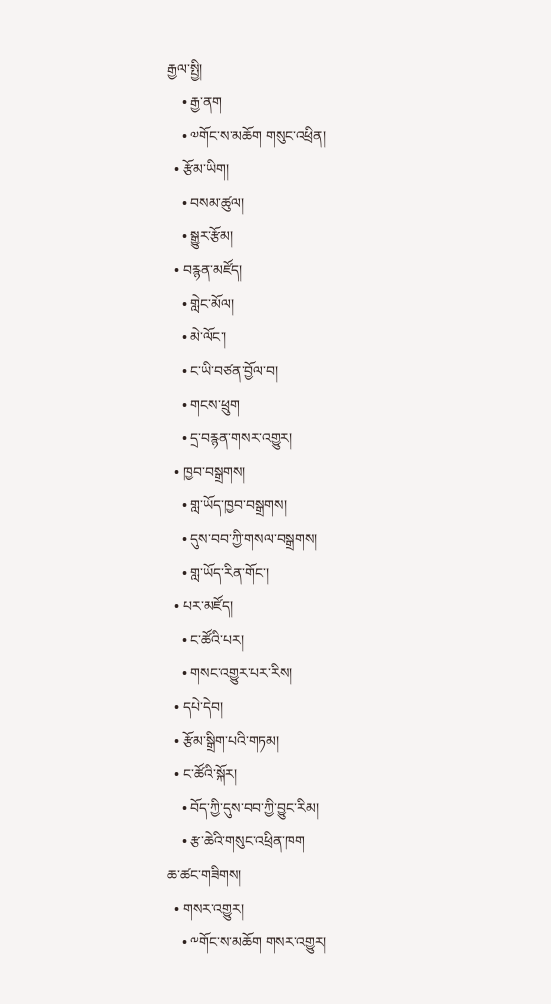རྒྱལ་སྤྱི།
    • རྒྱ་ནག
    • ༧གོང་ས་མཆོག གསུང་འཕྲིན།
  • རྩོམ་ཡིག།
    • བསམ་ཚུལ།
    • སྒྱུར་རྩོམ།
  • བརྙན་མཛོད།
    • གླེང་མོལ།
    • མེ་ལོང་།
    • ང་ཡི་བཙན་བྱོལ་བ།
    • གངས་ཕྲུག
    • དྲ་བརྙན་གསར་འགྱུར།
  • ཁྱབ་བསྒྲགས།
    • གླ་ཡོད་ཁྱབ་བསྒྲགས།
    • དུས་བབ་ཀྱི་གསལ་བསྒྲགས།
    • གླ་ཡོད་རིན་གོང་།
  • པར་མཛོད།
    • ང་ཚོའི་པར།
    • གསང་འགྱུར་པར་རིས།
  • དཔེ་དེབ།
  • རྩོམ་སྒྲིག་པའི་གཏམ།
  • ང་ཚོའི་སྐོར།
    • བོད་ཀྱི་དུས་བབ་ཀྱི་བྱུང་རིམ།
    • རྩ་ཆེའི་གསུང་འཕྲིན་ཁག
ཆ་ཚང་གཟིགས།
  • གསར་འགྱུར།
    • ༸གོང་ས་མཆོག གསར་འགྱུར།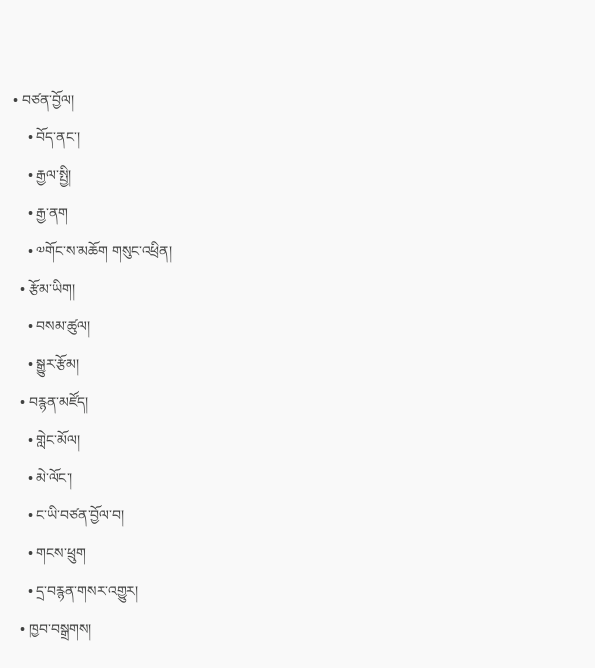• བཙན་བྱོལ།
    • བོད་ནང་།
    • རྒྱལ་སྤྱི།
    • རྒྱ་ནག
    • ༧གོང་ས་མཆོག གསུང་འཕྲིན།
  • རྩོམ་ཡིག།
    • བསམ་ཚུལ།
    • སྒྱུར་རྩོམ།
  • བརྙན་མཛོད།
    • གླེང་མོལ།
    • མེ་ལོང་།
    • ང་ཡི་བཙན་བྱོལ་བ།
    • གངས་ཕྲུག
    • དྲ་བརྙན་གསར་འགྱུར།
  • ཁྱབ་བསྒྲགས།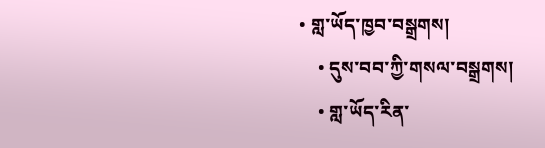• གླ་ཡོད་ཁྱབ་བསྒྲགས།
    • དུས་བབ་ཀྱི་གསལ་བསྒྲགས།
    • གླ་ཡོད་རིན་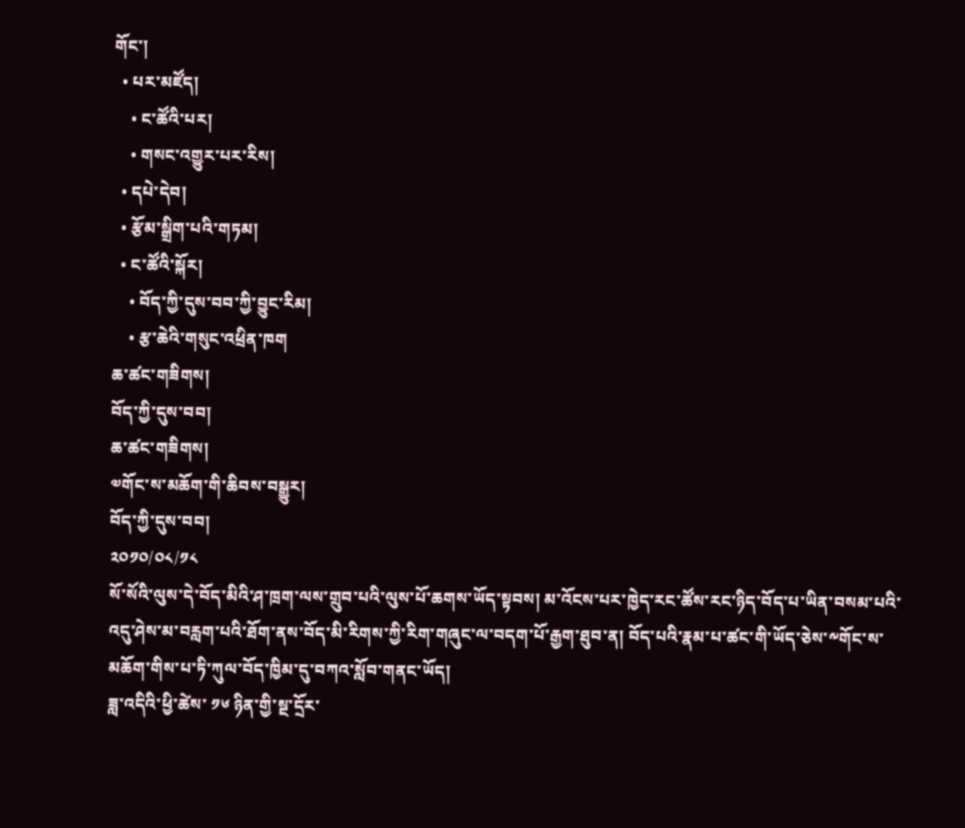གོང་།
  • པར་མཛོད།
    • ང་ཚོའི་པར།
    • གསང་འགྱུར་པར་རིས།
  • དཔེ་དེབ།
  • རྩོམ་སྒྲིག་པའི་གཏམ།
  • ང་ཚོའི་སྐོར།
    • བོད་ཀྱི་དུས་བབ་ཀྱི་བྱུང་རིམ།
    • རྩ་ཆེའི་གསུང་འཕྲིན་ཁག
ཆ་ཚང་གཟིགས།
བོད་ཀྱི་དུས་བབ།
ཆ་ཚང་གཟིགས།
༧གོང་ས་མཆོག་གི་ཆིབས་བསྒྱུར།
བོད་ཀྱི་དུས་བབ།
༢༠༡༠/༠༨/༡༨
སོ་སོའི་ལུས་དེ་བོད་མིའི་ཤ་ཁྲག་ལས་གྲུབ་པའི་ལུས་པོ་ཆགས་ཡོད་སྟབས། མ་འོངས་པར་ཁྱེད་རང་ཚོས་རང་ཉིད་བོད་པ་ཡིན་བསམ་པའི་འདུ་ཤེས་མ་བརླག་པའི་ཐོག་ནས་བོད་མི་རིགས་ཀྱི་རིག་གཞུང་ལ་བདག་པོ་རྒྱག་ཐུབ་ན། བོད་པའི་རྣམ་པ་ཚང་གི་ཡོད་ཅེས་༸གོང་ས་མཆོག་གིས་པ་ཏི་ཀུལ་བོད་ཁྱིམ་དུ་བཀའ་སློབ་གནང་ཡོད།
ཟླ་འདིའི་ཕྱི་ཚེས་ ༡༦ ཉིན་གྱི་སྔ་དྲོར་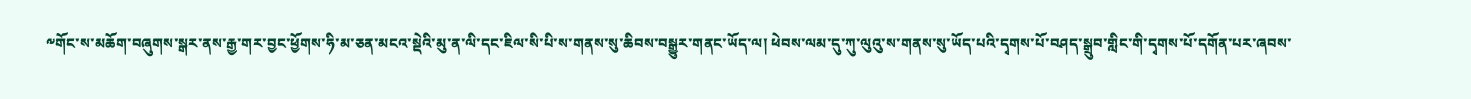༸གོང་ས་མཆོག་བཞུགས་སྒར་ནས་རྒྱ་གར་བྱང་ཕྱོགས་ཧི་མ་ཅན་མངའ་སྡེའི་མུ་ན་ལི་དང་ཇིལ་སི་པི་ས་གནས་སུ་ཆིབས་བསྒྱུར་གནང་ཡོད་ལ། ཕེབས་ལམ་དུ་ཀུ་ལུའུ་ས་གནས་སུ་ཡོད་པའི་དྭགས་པོ་བཤད་སྒྲུབ་གླིང་གི་དྭགས་པོ་དགོན་པར་ཞབས་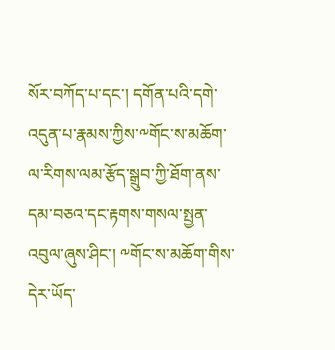སོར་བཀོད་པ་དང་། དགོན་པའི་དགེ་འདུན་པ་རྣམས་ཀྱིས་༸གོང་ས་མཆོག་ལ་རིགས་ལམ་རྩོད་སྒྲུབ་ཀྱི་ཐོག་ནས་དམ་བཅའ་དང་རྟགས་གསལ་སྤྱན་འབུལ་ཞུས་ཤིང་། ༸གོང་ས་མཆོག་གིས་དེར་ཡོད་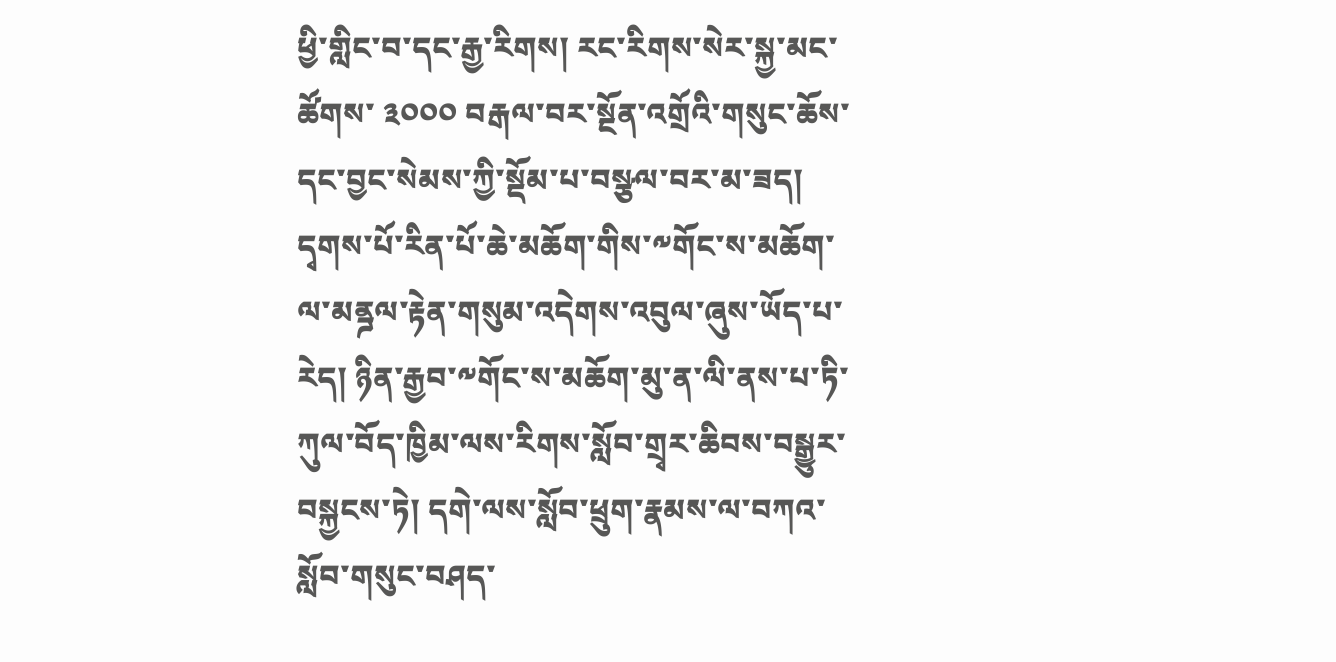ཕྱི་གླིང་བ་དང་རྒྱ་རིགས། རང་རིགས་སེར་སྐྱ་མང་ཚོགས་ ༣༠༠༠ བརྒལ་བར་སྔོན་འགྲོའི་གསུང་ཆོས་དང་བྱང་སེམས་ཀྱི་སྡོམ་པ་བསྩལ་བར་མ་ཟད། དྭགས་པོ་རིན་པོ་ཆེ་མཆོག་གིས་༸གོང་ས་མཆོག་ལ་མནྜལ་རྟེན་གསུམ་འདེགས་འབུལ་ཞུས་ཡོད་པ་རེད། ཉིན་རྒྱབ་༸གོང་ས་མཆོག་མུ་ན་ལི་ནས་པ་ཏི་ཀུལ་བོད་ཁྱིམ་ལས་རིགས་སློབ་གྲྭར་ཆིབས་བསྒྱུར་བསྐྱངས་ཏེ། དགེ་ལས་སློབ་ཕྲུག་རྣམས་ལ་བཀའ་སློབ་གསུང་བཤད་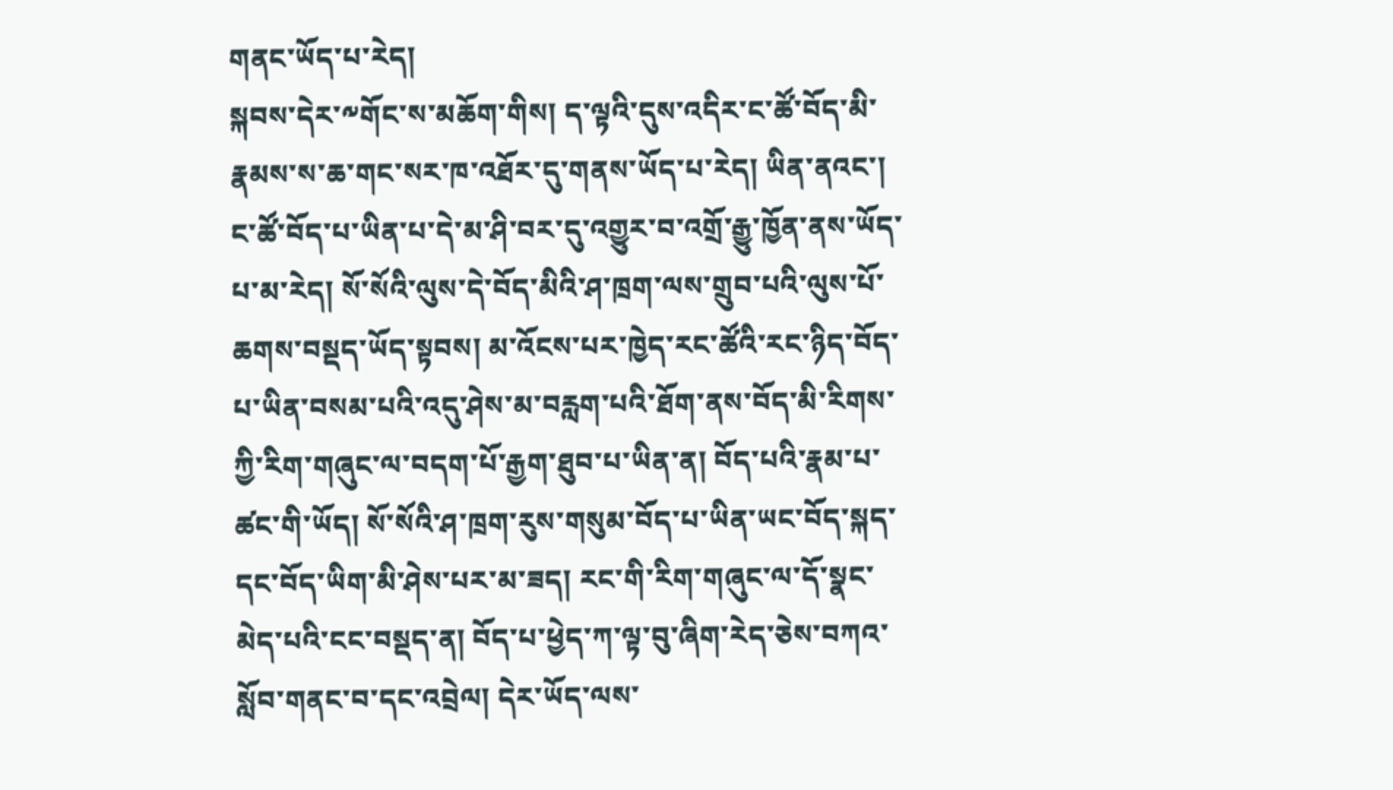གནང་ཡོད་པ་རེད།
སྐབས་དེར་༸གོང་ས་མཆོག་གིས། ད་ལྟའི་དུས་འདིར་ང་ཚོ་བོད་མི་རྣམས་ས་ཆ་གང་སར་ཁ་འཐོར་དུ་གནས་ཡོད་པ་རེད། ཡིན་ནའང་། ང་ཚོ་བོད་པ་ཡིན་པ་དེ་མ་ཤི་བར་དུ་འགྱུར་བ་འགྲོ་རྒྱུ་ཁྱོན་ནས་ཡོད་པ་མ་རེད། སོ་སོའི་ལུས་དེ་བོད་མིའི་ཤ་ཁྲག་ལས་གྲུབ་པའི་ལུས་པོ་ཆགས་བསྡད་ཡོད་སྟབས། མ་འོངས་པར་ཁྱེད་རང་ཚོའི་རང་ཉིད་བོད་པ་ཡིན་བསམ་པའི་འདུ་ཤེས་མ་བརླག་པའི་ཐོག་ནས་བོད་མི་རིགས་ཀྱི་རིག་གཞུང་ལ་བདག་པོ་རྒྱག་ཐུབ་པ་ཡིན་ན། བོད་པའི་རྣམ་པ་ཚང་གི་ཡོད། སོ་སོའི་ཤ་ཁྲག་རུས་གསུམ་བོད་པ་ཡིན་ཡང་བོད་སྐད་དང་བོད་ཡིག་མི་ཤེས་པར་མ་ཟད། རང་གི་རིག་གཞུང་ལ་དོ་སྣང་མེད་པའི་ངང་བསྡད་ན། བོད་པ་ཕྱེད་ཀ་ལྟ་བུ་ཞིག་རེད་ཅེས་བཀའ་སློབ་གནང་བ་དང་འབྲེལ། དེར་ཡོད་ལས་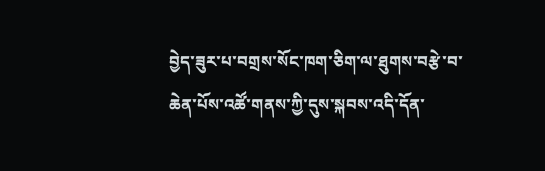བྱེད་ཟུར་པ་བགྲས་སོང་ཁག་ཅིག་ལ་ཐུགས་བརྩེ་བ་ཆེན་པོས་འཚོ་གནས་ཀྱི་དུས་སྐབས་འདི་དོན་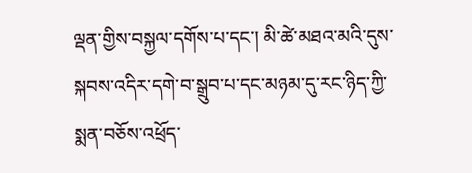ལྡན་གྱིས་བསྐྱལ་དགོས་པ་དང་། མི་ཚེ་མཐའ་མའི་དུས་སྐབས་འདིར་དགེ་བ་སྒྲུབ་པ་དང་མཉམ་དུ་རང་ཉིད་ཀྱི་སྨན་བཅོས་འཕྲོད་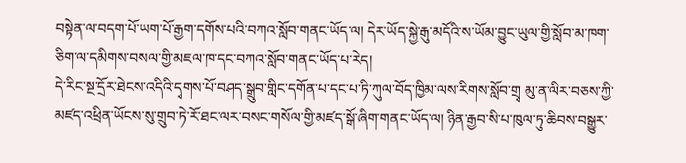བསྟེན་ལ་བདག་པོ་ཡག་པོ་རྒྱག་དགོས་པའི་བཀའ་སློབ་གནང་ཡོད་ལ། དེར་ཡོད་སྐྱེ་རྒུ་མདོའི་ས་ཡོམ་བྱུང་ཡུལ་གྱི་སློབ་མ་ཁག་ཅིག་ལ་དམིགས་བསལ་གྱི་མཇལ་ཁ་དང་བཀའ་སློབ་གནང་ཡོད་པ་རེད།
དེ་རིང་སྔ་དྲོར་ཐེངས་འདིའི་དྭགས་པོ་བཤད་སྒྲུབ་གླིང་དགོན་པ་དང་པ་ཏི་ཀུལ་བོད་ཁྱིམ་ལས་རིགས་སློབ་གྲྭ མུ་ན་ལིར་བཅས་ཀྱི་མཛད་འཕྲིན་ཡོངས་སུ་གྲུབ་ཏེ་རོ་ཐང་ལར་བསང་གསོལ་གྱི་མཛད་སྒོ་ཞིག་གནང་ཡོད་ལ། ཉིན་རྒྱབ་སི་པ་ཁུལ་ཏུ་ཆིབས་བསྒྱུར་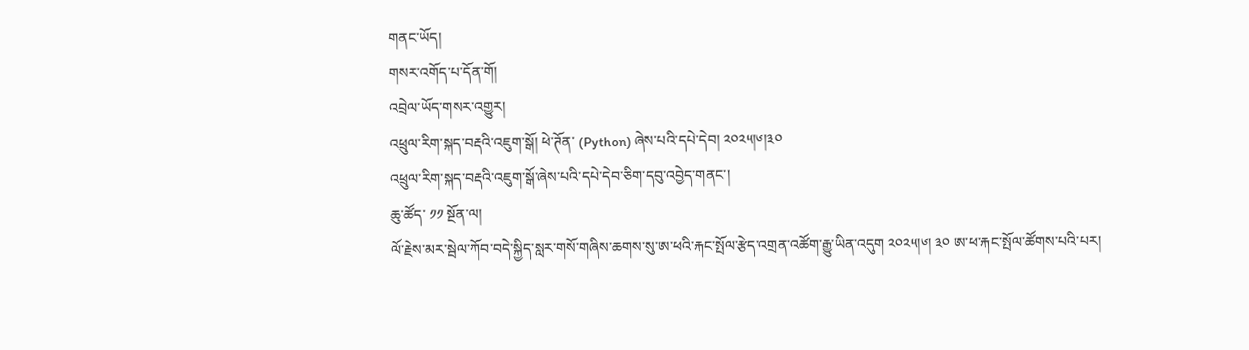གནང་ཡོད།
གསར་འགོད་པ་དོན་གོ།
འབྲེལ་ཡོད་གསར་འགྱུར།
འཕྲུལ་རིག་སྐད་བརྡའི་འཇུག་སྒོ། ཕེ་ཊོན་ (Python) ཞེས་པའི་དཔེ་དེབ། ༢༠༢༥།༦།༣༠
འཕྲུལ་རིག་སྐད་བརྡའི་འཇུག་སྒོ་ཞེས་པའི་དཔེ་དེབ་ཅིག་དབུ་འབྱེད་གནང་།
ཆུ་ཚོད་ ༡༡ སྔོན་ལ།
ལོ་རྗེས་མར་སྦེལ་ཀོབ་བདེ་སྐྱིད་སླར་གསོ་གཞིས་ཆགས་སུ་ཨ་ཕའི་རྐང་སྤོལ་རྩེད་འགྲན་འཚོག་རྒྱུ་ཡིན་འདུག ༢༠༢༥།༦། ༣༠ ཨ་ཕ་རྐང་སྤོལ་ཚོགས་པའི་པར།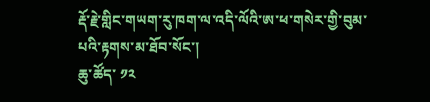རྡོ་རྗེ་གླིང་གཡག་རུ་ཁག་ལ་འདི་ལོའི་ཨ་ཕ་གསེར་གྱི་བུམ་པའི་རྟགས་མ་ཐོབ་སོང་།
ཆུ་ཚོད་ ༡༢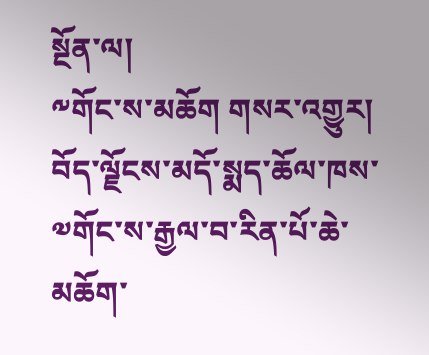སྔོན་ལ།
༸གོང་ས་མཆོག གསར་འགྱུར།
བོད་ལྗོངས་མདོ་སྨད་ཆོལ་ཁས་༧གོང་ས་རྒྱལ་བ་རིན་པོ་ཆེ་མཆོག་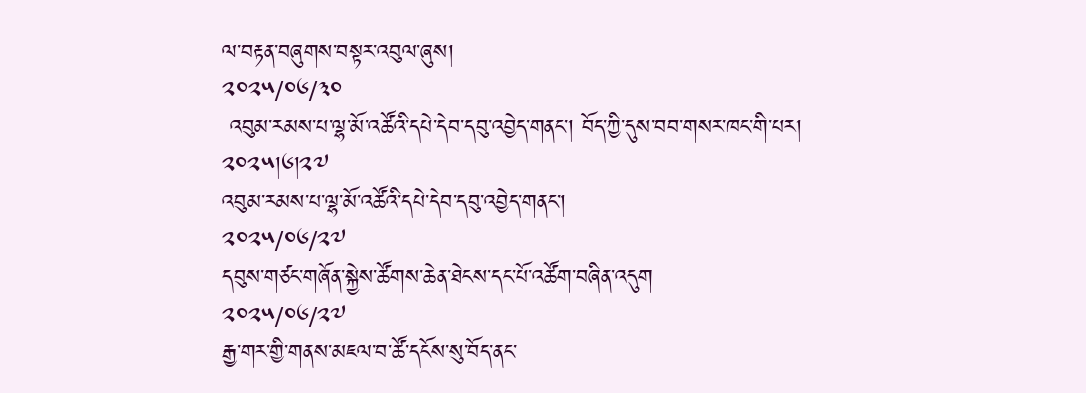ལ་བརྟན་བཞུགས་བསྟར་འབུལ་ཞུས།
༢༠༢༥/༠༦/༣༠
 འབུམ་རམས་པ་ལྷ་མོ་འཚོའི་དཔེ་དེབ་དབུ་འབྱེད་གནང་། བོད་ཀྱི་དུས་བབ་གསར་ཁང་གི་པར། ༢༠༢༥།༦།༢༧
འབུམ་རམས་པ་ལྷ་མོ་འཚོའི་དཔེ་དེབ་དབུ་འབྱེད་གནང་།
༢༠༢༥/༠༦/༢༧
དབུས་གཙང་གཞོན་སྐྱེས་ཚོགས་ཆེན་ཐེངས་དང་པོ་འཚོག་བཞིན་འདུག
༢༠༢༥/༠༦/༢༧
རྒྱ་གར་གྱི་གནས་མཇལ་བ་ཚོ་དངོས་སུ་བོད་ནང་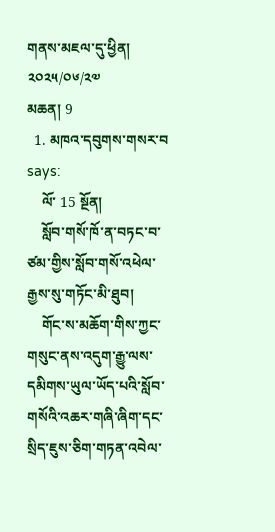གནས་མཇལ་དུ་ཕྱིན།
༢༠༢༥/༠༦/༢༧
མཆན། 9
  1. མཁའ་དབུགས་གསར་བ says:
    ལོ་ 15 སྔོན།
    སློབ་གསོ་ཁོ་ན་བཏང་བ་ཙམ་གྱིས་སློབ་གསོ་འཕེལ་རྒྱས་སུ་གཏོང་མི་ཐུབ།
    གོང་ས་མཆོག་གིས་ཀྱང་གསུང་ནས་འདུག་རྒྱུ་ལས་དམིགས་ཡུལ་ཡོད་པའི་སློབ་གསོའི་འཆར་གཞི་ཞིག་དང་སྲིད་ཇུས་ཅིག་གཏན་འབེལ་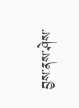བྱས་ནས་ཤེས་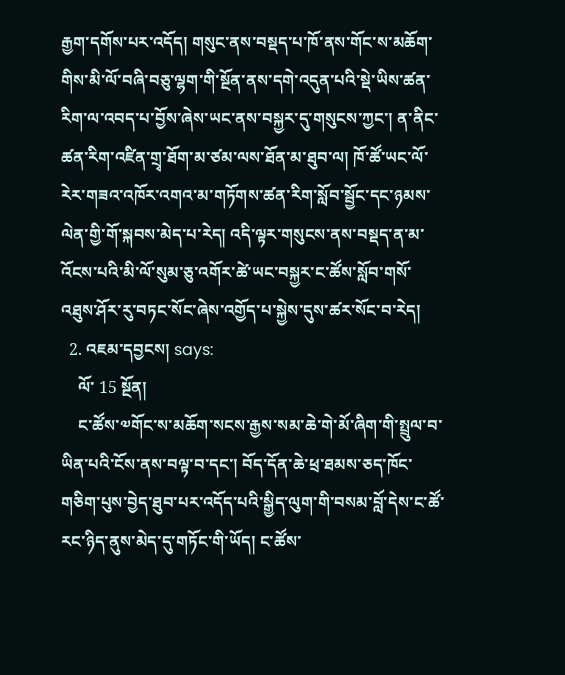རྒྱག་དགོས་པར་འདོད། གསུང་ནས་བསྡད་པ་ཁོ་ནས་གོང་ས་མཆོག་གིས་མི་ལོ་བཞི་བཅུ་ལྷག་གི་སྔོན་ནས་དགེ་འདུན་པའི་སྡེ་ཡིས་ཚན་རིག་ལ་འབད་པ་བྱོས་ཞེས་ཡང་ནས་བསྐྱར་དུ་གསུངས་ཀྱང་། ན་ནིང་ཚན་རིག་འཛིན་གྲྭ་ཐོག་མ་ཙམ་ལས་ཐོན་མ་ཐུབ་ལ། ཁོ་ཚོ་ཡང་ལོ་རེར་གཟའ་འཁོར་འགའ་མ་གཏོགས་ཚན་རིག་སློབ་སྦྱོང་དང་ཉམས་ལེན་གྱི་གོ་སྐབས་མེད་པ་རེད། འདི་ལྟར་གསུངས་ནས་བསྡད་ན་མ་འོངས་པའི་མི་ལོ་སུམ་ཅུ་འགོར་ཚེ་ཡང་བསྐྱར་ང་ཚོས་སློབ་གསོ་འཐུས་ཤོར་རུ་བཏང་སོང་ཞེས་འགྱོད་པ་སྐྱེས་དུས་ཚར་སོང་བ་རེད།
  2. འཇམ་དབྱངས། says:
    ལོ་ 15 སྔོན།
    ང་ཚོས་༧གོང་ས་མཆོག་སངས་རྒྱས་སམ་ཆེ་གེ་མོ་ཞིག་གི་སྤྲུལ་བ་ཡིན་པའི་ངོས་ནས་བལྟ་བ་དང་། བོད་དོན་ཆེ་ཕྲ་ཐམས་ཅད་ཁོང་གཅིག་པུས་བྱེད་ཐུབ་པར་འདོད་པའི་སྒྱིད་ལུག་གི་བསམ་བློ་དེས་ང་ཚོ་རང་ཉིད་ནུས་མེད་དུ་གཏོང་གི་ཡོད། ང་ཚོས་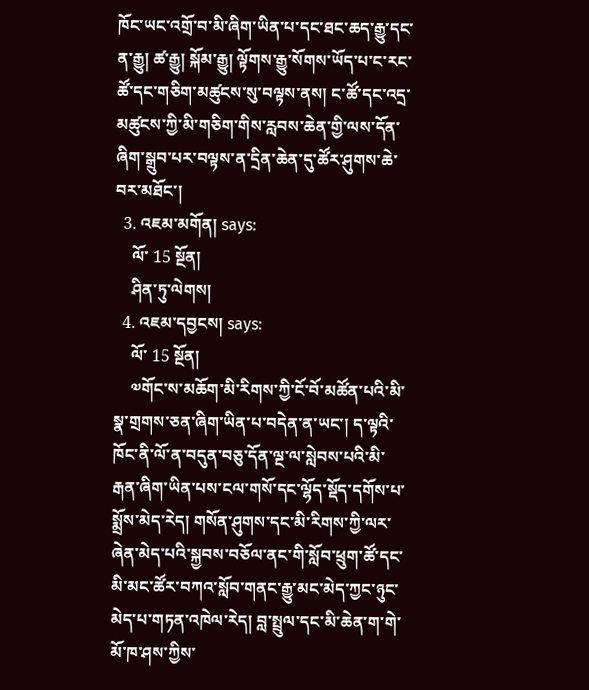ཁོང་ཡང་འགྲོ་བ་མི་ཞིག་ཡིན་པ་དང་ཐང་ཆད་རྒྱུ་དང་ན་རྒྱུ། ཚ་རྒྱུ། སྐོམ་རྒྱུ། ལྟོགས་རྒྱུ་སོགས་ཡོད་པ་ང་རང་ཚོ་དང་གཅིག་མཚུངས་སུ་བལྟས་ནས། ང་ཚོ་དང་འདྲ་མཚུངས་ཀྱི་མི་གཅིག་གིས་རླབས་ཆེན་གྱི་ལས་དོན་ཞིག་སྒྲུབ་པར་བལྟས་ན་དྲིན་ཆེན་དུ་ཚོར་ཤུགས་ཆེ་བར་མཐོང་།
  3. འཇམ་མགོན། says:
    ལོ་ 15 སྔོན།
    ཤིན་ཏུ་ལེགས།
  4. འཇམ་དབྱངས། says:
    ལོ་ 15 སྔོན།
    ༧གོང་ས་མཆོག་མི་རིགས་ཀྱི་ངོ་བོ་མཚོན་པའི་མི་སྣ་གྲགས་ཅན་ཞིག་ཡིན་པ་བདེན་ན་ཡང་། ད་ལྟའི་ཁོང་ནི་ལོ་ན་བདུན་བཅུ་དོན་ལྔ་ལ་སླེབས་པའི་མི་རྒན་ཞིག་ཡིན་པས་ངལ་གསོ་དང་ལྷོད་སྡོད་དགོས་པ་སྨྲོས་མེད་རེད། གསོན་ཤུགས་དང་མི་རིགས་ཀྱི་ལར་ཞེན་མེད་པའི་སྐྱབས་བཅོལ་ནང་གི་སློབ་ཕྲུག་ཚོ་དང་མི་མང་ཚོར་བཀའ་སློབ་གནང་རྒྱུ་མང་མེད་ཀྱང་ཉུང་མེད་པ་གཏན་འཁེལ་རེད། བླ་སྤྲུལ་དང་མི་ཆེན་ག་གེ་མོ་ཁ་ཤས་ཀྱིས་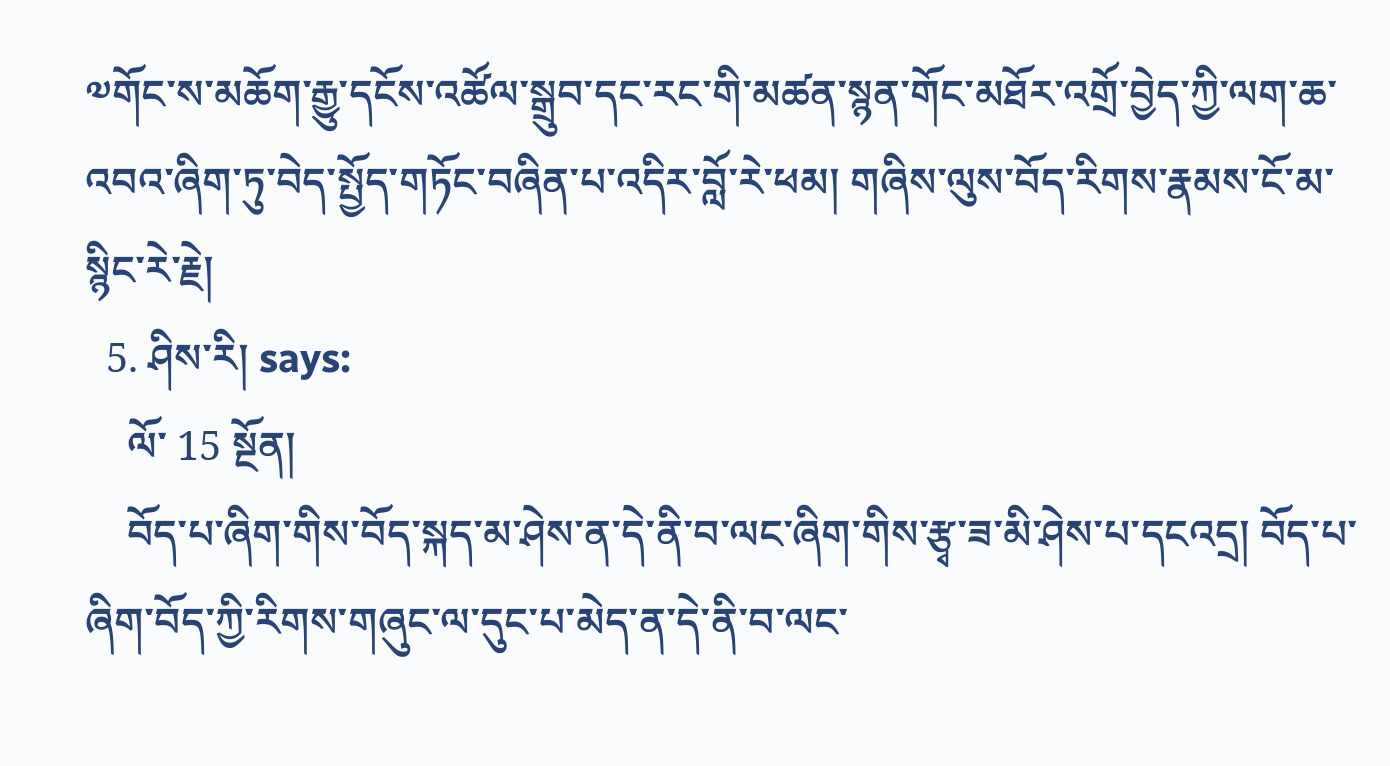༧གོང་ས་མཆོག་རྒྱུ་དངོས་འཚོལ་སྒྲུབ་དང་རང་གི་མཚན་སྙན་གོང་མཐོར་འགྲོ་བྱེད་ཀྱི་ལག་ཆ་འབའ་ཞིག་ཏུ་བེད་སྤྱོད་གཏོང་བཞིན་པ་འདིར་བློ་རེ་ཕམ། གཞིས་ལུས་བོད་རིགས་རྣམས་ངོ་མ་སྙིང་རེ་རྗེ།
  5. ཤིས་རི། says:
    ལོ་ 15 སྔོན།
    བོད་པ་ཞིག་གིས་བོད་སྐད་མ་ཤེས་ན་དེ་ནི་བ་ལང་ཞིག་གིས་རྩྭ་ཟ་མི་ཤེས་པ་དངའདྲ། བོད་པ་ཞིག་བོད་ཀྱི་རིགས་གཞུང་ལ་དུང་པ་མེད་ན་དེ་ནི་བ་ལང་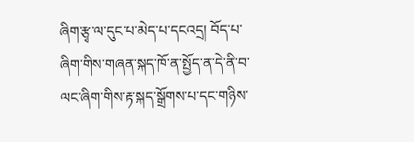ཞིག་རྩྭ་ལ་དུང་པ་མེད་པ་དངའདྲ། བོད་པ་ཞིག་གིས་གཞན་སྐད་ཁོ་ན་སྤྱོད་ན་དེ་ནི་བ་ལང་ཞིག་གིས་རྟ་སྐད་སྒྲོགས་པ་དང་གཉིས་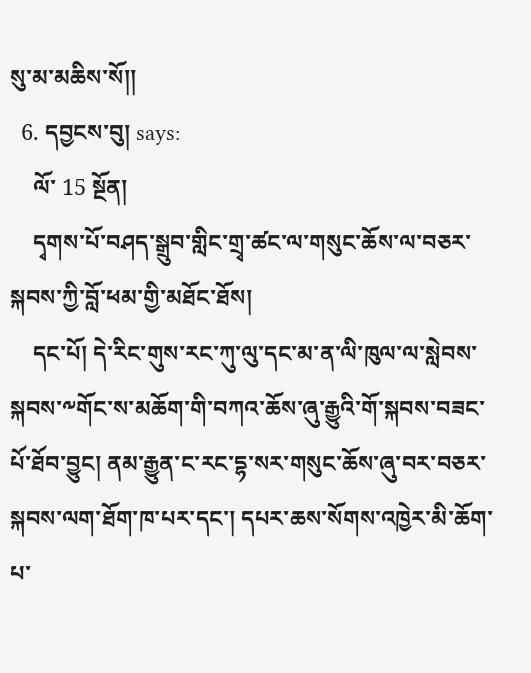སུ་མ་མཆིས་སོ།།
  6. དབྱངས་བུ། says:
    ལོ་ 15 སྔོན།
    དྭགས་པོ་བཤད་སྒྲུབ་གླིང་གྲྭ་ཚང་ལ་གསུང་ཆོས་ལ་བཅར་སྐབས་ཀྱི་བློ་ཕམ་གྱི་མཐོང་ཐོས།
    དང་པོ། དེ་རིང་གུས་རང་ཀུ་ལུ་དང་མ་ན་ལི་ཁུལ་ལ་སླེབས་སྐབས་༸གོང་ས་མཆོག་གི་བཀའ་ཆོས་ཞུ་རྒྱུའི་གོ་སྐབས་བཟང་པོ་ཐོབ་བྱུང། ནམ་རྒྱུན་ང་རང་དྷ་སར་གསུང་ཆོས་ཞུ་བར་བཅར་སྐབས་ལག་ཐོག་ཁ་པར་དང་། དཔར་ཆས་སོགས་འཁྱེར་མི་ཆོག་པ་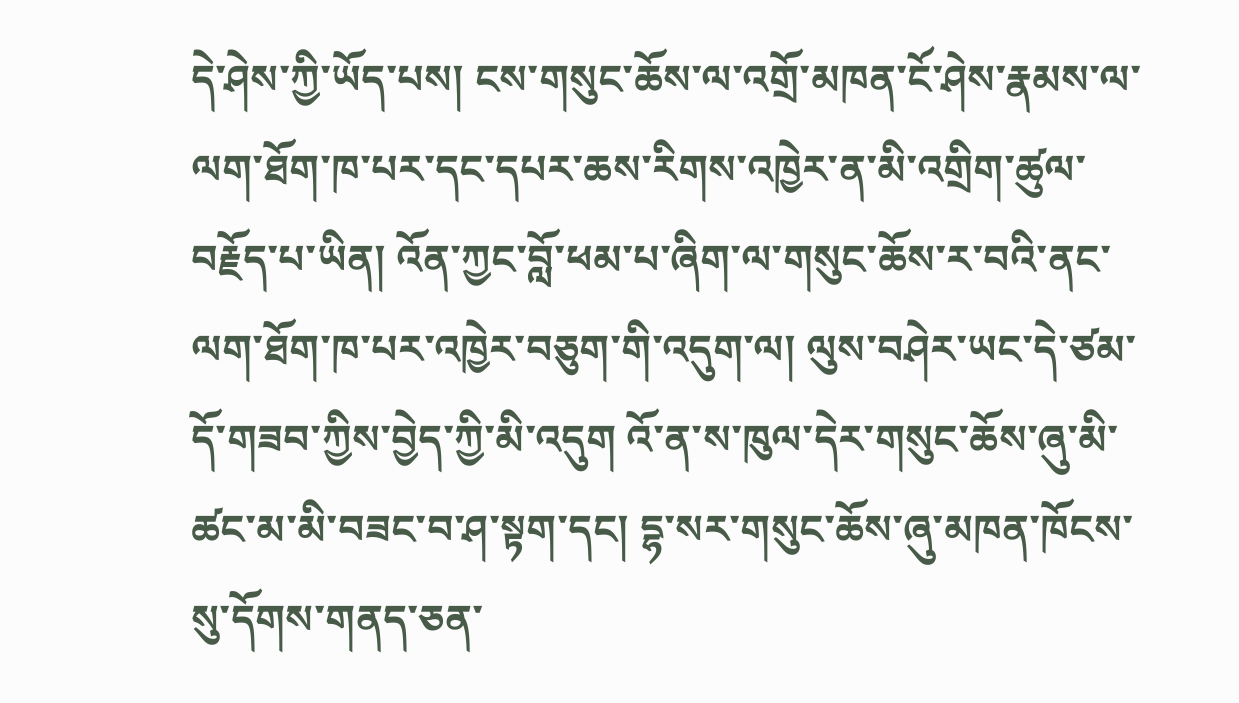དེ་ཤེས་ཀྱི་ཡོད་པས། ངས་གསུང་ཆོས་ལ་འགྲོ་མཁན་ངོ་ཤེས་རྣམས་ལ་ལག་ཐོག་ཁ་པར་དང་དཔར་ཆས་རིགས་འཁྱེར་ན་མི་འགྲིག་ཚུལ་བརྗོད་པ་ཡིན། འོན་ཀྱང་བློ་ཕམ་པ་ཞིག་ལ་གསུང་ཆོས་ར་བའི་ནང་ལག་ཐོག་ཁ་པར་འཁྱེར་བཅུག་གི་འདུག་ལ། ལུས་བཤེར་ཡང་དེ་ཙམ་དོ་གཟབ་ཀྱིས་བྱེད་ཀྱི་མི་འདུག འོ་ན་ས་ཁུལ་དེར་གསུང་ཆོས་ཞུ་མི་ཚང་མ་མི་བཟང་བ་ཤ་སྟག་དང། དྷ་སར་གསུང་ཆོས་ཞུ་མཁན་ཁོངས་སུ་དོགས་གནད་ཅན་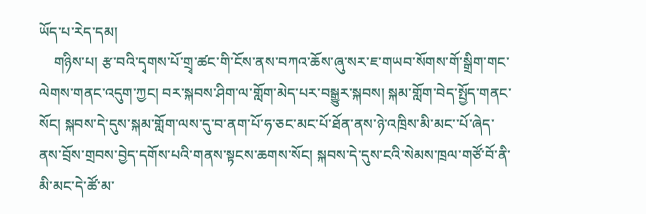ཡོད་པ་རེད་དམ།
    གཉིས་པ། རྩ་བའི་དྭགས་པོ་གྲྭ་ཚང་གི་ངོས་ནས་བཀའ་ཆོས་ཞུ་སར་ཇ་གཡབ་སོགས་གོ་སྒྲིག་གང་ལེགས་གནང་འདུག་ཀྱང། བར་སྐབས་ཤིག་ལ་གློག་མེད་པར་བསྒྱུར་སྐབས། སྐམ་གློག་བེད་སྤྱོད་གནང་སོང། སྐབས་དེ་དུས་སྐམ་གློག་ལས་དུ་བ་ནག་པོ་ཧ་ཅང་མང་པོ་ཐོན་ནས་ཉེ་འཁྲིས་མི་མང་་པོ་ཞེད་ནས་བྲོས་གྲབས་བྱེད་དགོས་པའི་གནས་སྟངས་ཆགས་སོང། སྐབས་དེ་དུས་ངའི་སེམས་ཁྲལ་གཙོ་བོ་ནི་མི་མང་དེ་ཚོ་མ་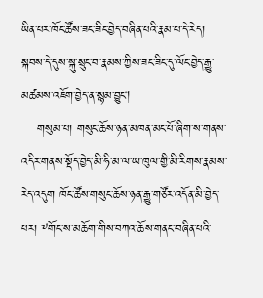ཡིན་པར་ཁོང་ཚོས་ཟང་ཟིང་བྱེད་བཞིན་པའི་རྣམ་པ་དེ་རེད། སྐབས་དེ་དུས་སྐུ་སྲུང་བ་རྣམས་ཀྱིས་ཟང་ཟིང་དུ་ལོང་བྱེད་རྒྱུ་མཚམས་འཇོག་བྱེད་ན་སྙམ་བྱུང།
    གསུམ་པ། གསུང་ཆོས་ཉན་མཁན་མང་པོ་ཞིག་ས་གནས་འདིར་གནས་སྡོད་བྱེད་མི་ཧི་མ་ལ་ཡ་ཁུལ་གྱི་མི་རིགས་རྣམས་རེད་འདུག ཁོང་ཚོས་གསུང་ཆོས་ཉན་རྒྱུ་གཙོར་འདོན་མི་བྱེད་པར། ༸གོང་ས་མཆོག་གིས་བཀའ་ཆོས་གནང་བཞིན་པའི་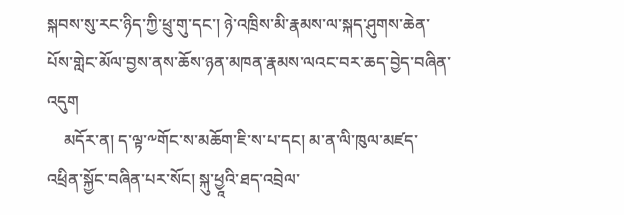སྐབས་སུ་རང་ཉིད་ཀྱི་ཕྲུ་གུ་དང་། ཉེ་འཁྲིས་མི་རྣམས་ལ་སྐད་ཤུགས་ཆེན་པོས་གླེང་མོལ་བྱས་ནས་ཆོས་ཉན་མཁན་རྣམས་ལའང་བར་ཆད་བྱེད་བཞིན་འདུག
    མདོར་ན། ད་ལྟ་༸གོང་ས་མཆོག་ཇི་ས་པ་དང། མ་ན་ལི་ཁུལ་མཛད་འཕྲིན་སྐྱོང་བཞིན་པར་སོང། སྐུ་ཕྱཱའི་ཐད་འབྲེལ་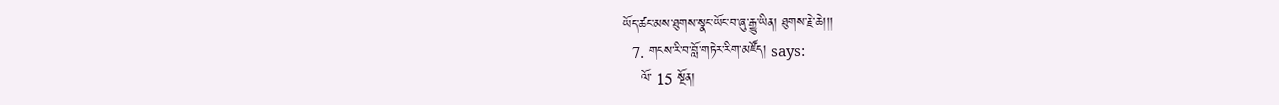ཡོད་ཚང་མས་ཐུགས་སྣང་ཡོང་བ་ཞུ་རྒྱུ་ཡིན། ཐུགས་རྗེ་ཆེ།།།
  7. གངས་རི་བ་བློ་གཏེར་རིག་མཛོད། says:
    ལོ་ 15 སྔོན།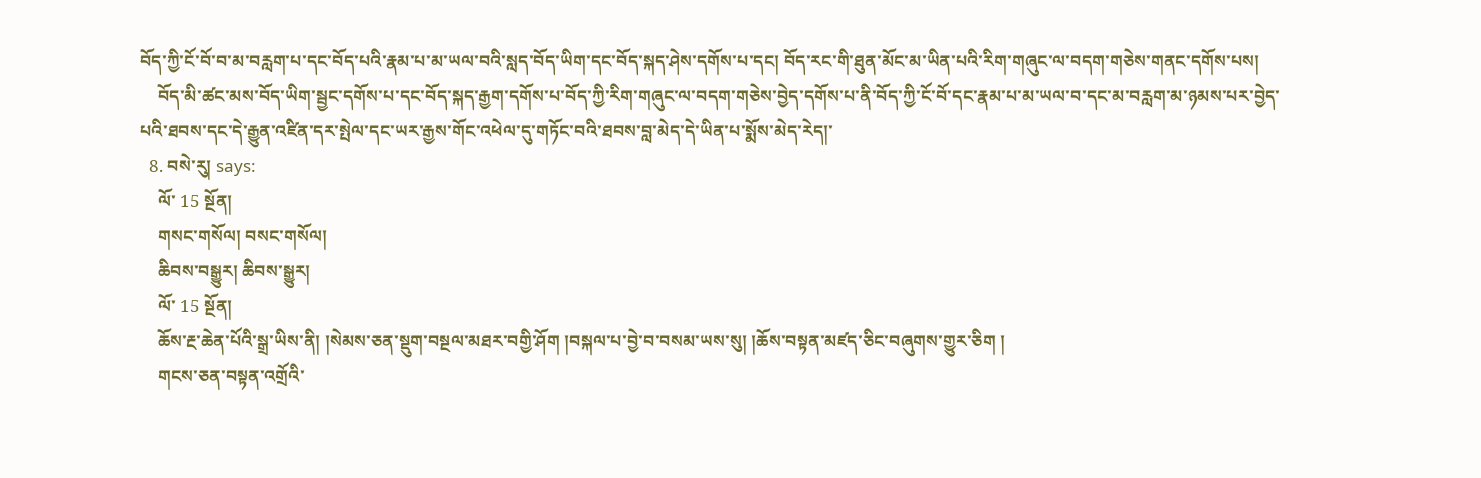བོད་ཀྱི་ངོ་བོ་བ་མ་བརླག་པ་དང་བོད་པའི་རྣམ་པ་མ་ཡལ་བའི་སླད་བོད་ཡིག་དང་བོད་སྐད་ཤེས་དགོས་པ་དང། བོད་རང་གི་ཐུན་མོང་མ་ཡིན་པའི་རིག་གཞུང་ལ་བདག་གཅེས་གནང་དགོས་པས།
    བོད་མི་ཚང་མས་བོད་ཡིག་སྦྱང་དགོས་པ་དང་བོད་སྐད་རྒྱག་དགོས་པ་བོད་ཀྱི་རིག་གཞུང་ལ་བདག་གཅེས་བྱེད་དགོས་པ་ནི་བོད་ཀྱི་ངོ་བོ་དང་རྣམ་པ་མ་ཡལ་བ་དང་མ་བརླག་མ་ཉམས་པར་བྱེད་པའི་ཐབས་དང་དེ་རྒྱུན་འཛིན་དར་སྤེལ་དང་ཡར་རྒྱས་གོང་འཕེལ་དུ་གཏོང་བའི་ཐབས་བླ་མེད་དེ་ཡིན་པ་སྨོས་མེད་རེད།་
  8. བསེ་རུ། says:
    ལོ་ 15 སྔོན།
    གསང་གསོལ། བསང་གསོལ།
    ཆིབས་བསྒྱུར། ཆིབས་སྒྱུར།
    ལོ་ 15 སྔོན།
    ཆོས་རྔ་ཆེན་པོའི་སྒྲ་ཡིས་ནི། །སེམས་ཅན་སྡུག་བསྔལ་མཐར་བགྱི་ཤོག །བསྐལ་པ་བྱེ་བ་བསམ་ཡས་སུ། །ཆོས་བསྟན་མཛད་ཅིང་བཞུགས་གྱུར་ཅིག །
    གངས་ཅན་བསྟན་འགྲོའི་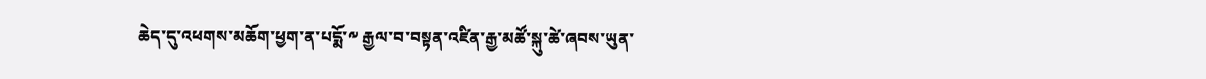ཆེད་དུ་འཕགས་མཆོག་ཕྱག་ན་པདྨོ་༸ རྒྱལ་བ་བསྟན་འཛིན་རྒྱ་མཚོ་སྐུ་ཚེ་ཞབས་ཡུན་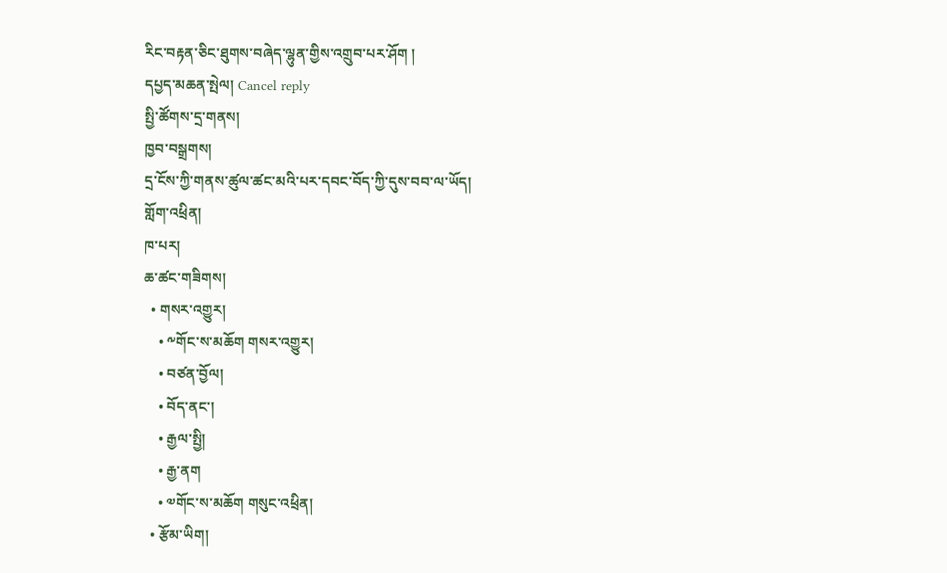རིང་བརྟན་ཅིང་ཐུགས་བཞེད་ལྷུན་གྱིས་འགྲུབ་པར་ཤོག །
དཔྱད་མཆན་སྤེལ། Cancel reply
སྤྱི་ཚོགས་དྲ་གནས།
ཁྱབ་བསྒྲགས།
དྲ་ངོས་ཀྱི་གནས་ཚུལ་ཚང་མའི་པར་དབང་བོད་ཀྱི་དུས་བབ་ལ་ཡོད།
གློག་འཕྲིན།
ཁ་པར།
ཆ་ཚང་གཟིགས།
  • གསར་འགྱུར།
    • ༸གོང་ས་མཆོག གསར་འགྱུར།
    • བཙན་བྱོལ།
    • བོད་ནང་།
    • རྒྱལ་སྤྱི།
    • རྒྱ་ནག
    • ༧གོང་ས་མཆོག གསུང་འཕྲིན།
  • རྩོམ་ཡིག།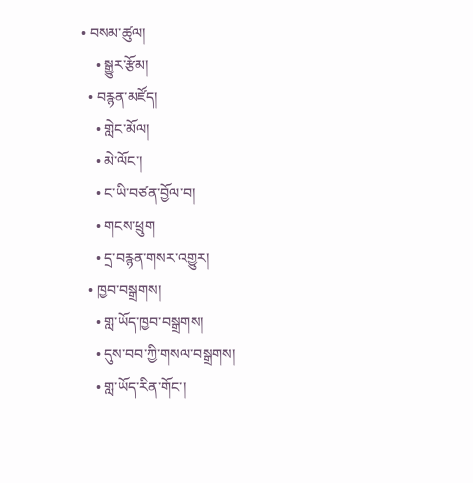• བསམ་ཚུལ།
    • སྒྱུར་རྩོམ།
  • བརྙན་མཛོད།
    • གླེང་མོལ།
    • མེ་ལོང་།
    • ང་ཡི་བཙན་བྱོལ་བ།
    • གངས་ཕྲུག
    • དྲ་བརྙན་གསར་འགྱུར།
  • ཁྱབ་བསྒྲགས།
    • གླ་ཡོད་ཁྱབ་བསྒྲགས།
    • དུས་བབ་ཀྱི་གསལ་བསྒྲགས།
    • གླ་ཡོད་རིན་གོང་།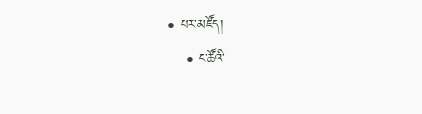• པར་མཛོད།
    • ང་ཚོའི་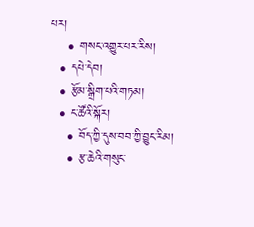པར།
    • གསང་འགྱུར་པར་རིས།
  • དཔེ་དེབ།
  • རྩོམ་སྒྲིག་པའི་གཏམ།
  • ང་ཚོའི་སྐོར།
    • བོད་ཀྱི་དུས་བབ་ཀྱི་བྱུང་རིམ།
    • རྩ་ཆེའི་གསུང་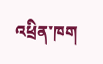འཕྲིན་ཁག